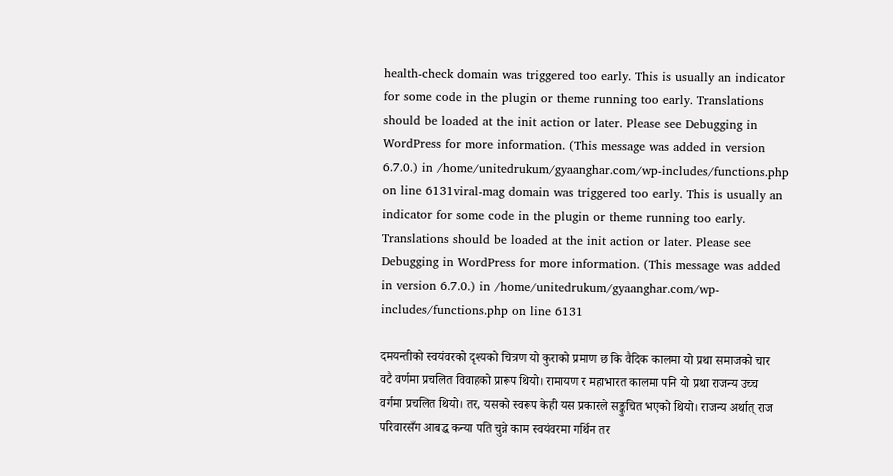health-check domain was triggered too early. This is usually an indicator for some code in the plugin or theme running too early. Translations should be loaded at the init action or later. Please see Debugging in WordPress for more information. (This message was added in version 6.7.0.) in /home/unitedrukum/gyaanghar.com/wp-includes/functions.php on line 6131viral-mag domain was triggered too early. This is usually an indicator for some code in the plugin or theme running too early. Translations should be loaded at the init action or later. Please see Debugging in WordPress for more information. (This message was added in version 6.7.0.) in /home/unitedrukum/gyaanghar.com/wp-includes/functions.php on line 6131

दमयन्तीको स्वयंवरको दृश्यको चित्रण यो कुराको प्रमाण छ कि वैदिक कालमा यो प्रथा समाजको चार वटै वर्णमा प्रचलित विवाहको प्रारूप थियो। रामायण र महाभारत कालमा पनि यो प्रथा राजन्य उच्च वर्गमा प्रचलित थियो। तर, यसको स्वरूप केही यस प्रकारले सङ्कुचित भएको थियो। राजन्य अर्थात् राज परिवारसँग आबद्ध कन्या पति चुन्ने काम स्वयंवरमा गर्थिन तर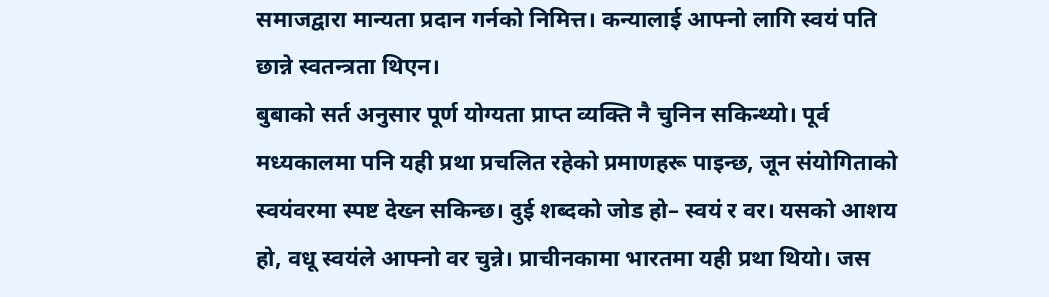समाजद्वारा मान्यता प्रदान गर्नको निमित्त। कन्यालाई आफ्नो लागि स्वयं पति छान्ने स्वतन्त्रता थिएन।
बुबाको सर्त अनुसार पूर्ण योग्यता प्राप्त व्यक्ति नै चुनिन सकिन्थ्यो। पूर्व मध्यकालमा पनि यही प्रथा प्रचलित रहेको प्रमाणहरू पाइन्छ, जून संयोगिताको स्वयंवरमा स्पष्ट देख्न सकिन्छ। दुई शब्दको जोड हो– स्वयं र वर। यसको आशय हो, वधू स्वयंले आफ्नो वर चुन्ने। प्राचीनकामा भारतमा यही प्रथा थियो। जस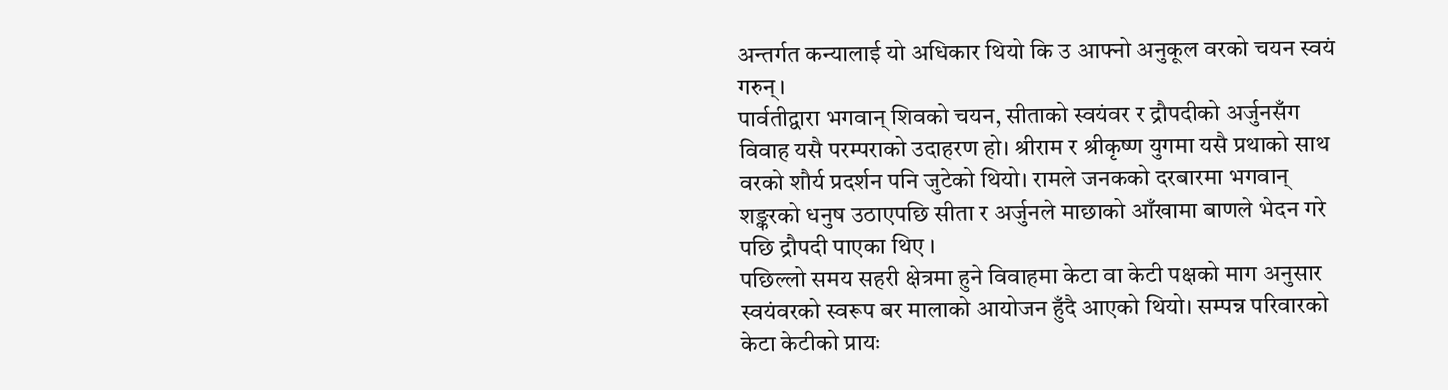अन्तर्गत कन्यालाई यो अधिकार थियो कि उ आफ्नो अनुकूल वरको चयन स्वयं गरुन्।
पार्वतीद्वारा भगवान् शिवको चयन, सीताको स्वयंवर र द्रौपदीको अर्जुनसँग विवाह यसै परम्पराको उदाहरण हो। श्रीराम र श्रीकृष्ण युगमा यसै प्रथाको साथ वरको शौर्य प्रदर्शन पनि जुटेको थियो। रामले जनकको दरबारमा भगवान् शङ्करको धनुष उठाएपछि सीता र अर्जुनले माछाको आँखामा बाणले भेदन गरे पछि द्रौपदी पाएका थिए ।
पछिल्लो समय सहरी क्षेत्रमा हुने विवाहमा केटा वा केटी पक्षको माग अनुसार स्वयंवरको स्वरूप बर मालाको आयोजन हुँदै आएको थियो। सम्पन्न परिवारको केटा केटीको प्रायः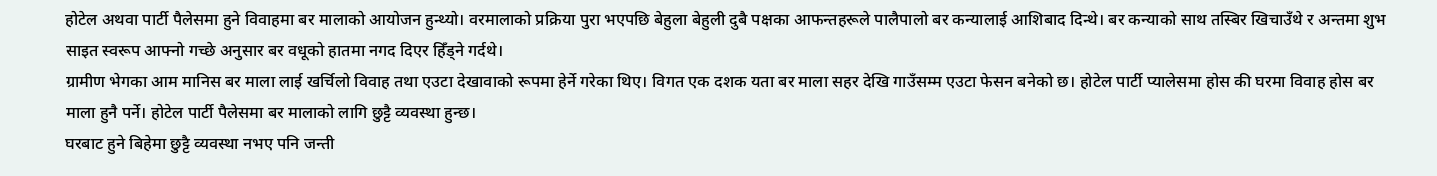होटेल अथवा पार्टी पैलेसमा हुने विवाहमा बर मालाको आयोजन हुन्थ्यो। वरमालाको प्रक्रिया पुरा भएपछि बेहुला बेहुली दुबै पक्षका आफन्तहरूले पालैपालो बर कन्यालाई आशिबाद दिन्थे। बर कन्याको साथ तस्बिर खिचाउँथे र अन्तमा शुभ साइत स्वरूप आफ्नो गच्छे अनुसार बर वधूको हातमा नगद दिएर हिँड्ने गर्दथे।
ग्रामीण भेगका आम मानिस बर माला लाई खर्चिलो विवाह तथा एउटा देखावाको रूपमा हेर्ने गरेका थिए। विगत एक दशक यता बर माला सहर देखि गाउँसम्म एउटा फेसन बनेको छ। होटेल पार्टी प्यालेसमा होस की घरमा विवाह होस बर माला हुनै पर्ने। होटेल पार्टी पैलेसमा बर मालाको लागि छुट्टै व्यवस्था हुन्छ।
घरबाट हुने बिहेमा छुट्टै व्यवस्था नभए पनि जन्ती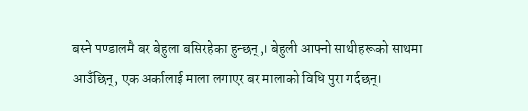बस्ने पण्डालमै बर बेहुला बसिरहेका हुन्छन्,। बेहुली आफ्नो साथीहरूको साथमा आउँछिन्, एक अर्कालाई माला लगाएर बर मालाको विधि पुरा गर्दछन्।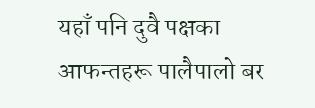यहाँ पनि दुवै पक्षका आफन्तहरू पालैपालो बर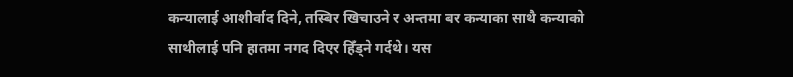कन्यालाई आशीर्वाद दिने, तस्बिर खिचाउने र अन्तमा बर कन्याका साथै कन्याको साथीलाई पनि हातमा नगद दिएर हिँड्ने गर्दथे। यस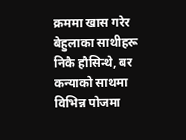क्रममा खास गरेर बेहुलाका साथीहरू निकै हौसिन्थे, बर कन्याको साथमा विभिन्न पोजमा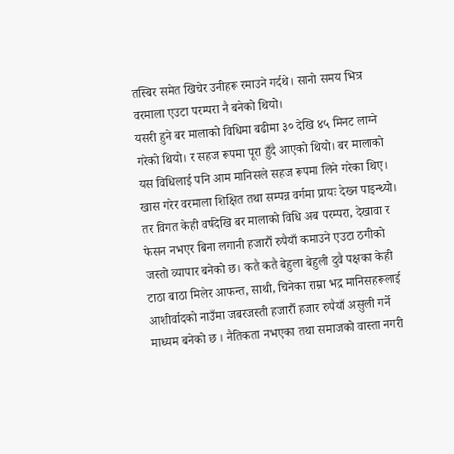तस्बिर समेत खिचेर उनीहरू रमाउने गर्दथे। सानो समय भित्र वरमाला एउटा परम्परा नै बनेको थियो।
यसरी हुने बर मालाको विधिमा बढीमा ३० देखि ४५ मिनट लाग्ने गरेको थियो। र सहज रूपमा पूरा हुँदै आएको थियो। बर मालाको यस विधिलाई पनि आम मानिसले सहज रूपमा लिने गरेका थिए। खास गरेर वरमाला शिक्षित तथा सम्पन्न वर्गमा प्रायः देख्न पाइन्थ्यो।
तर विगत केही वर्षदेखि बर मालाको विधि अब परम्परा, देखावा र फेसन नभएर बिना लगानी हजारौँ रुपैयाँ कमाउने एउटा ठगीको जस्तो व्यापार बनेको छ। कतै कतै बेहुला बेहुली दुवै पक्षका केही टाठा बाठा मिलेर आफन्त, साथी, चिनेका राम्रा भद्र मानिसहरूलाई आशीर्वादको नाउँमा जबरजस्ती हजारौँ हजार रुपैयाँ असुली गर्ने माध्यम बनेको छ । नैतिकता नभएका तथा समाजको वास्ता नगरी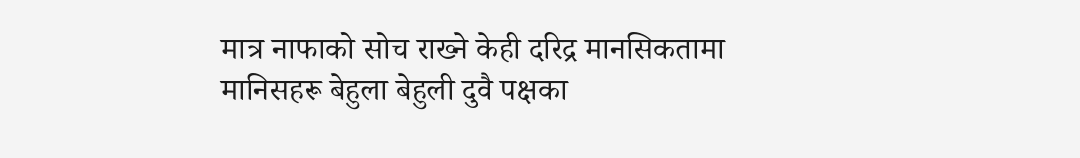मात्र नाफाको सोच राख्ने केही दरिद्र मानसिकतामा मानिसहरू बेहुला बेहुली दुवै पक्षका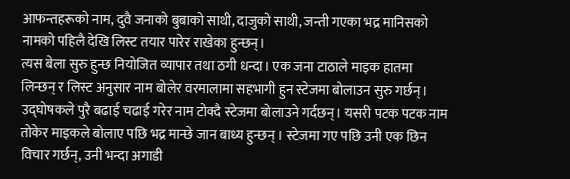आफन्तहरूको नाम, दुवै जनाको बुबाको साथी, दाजुको साथी, जन्ती गएका भद्र मानिसको नामको पहिलै देखि लिस्ट तयार पारेर राखेका हुन्छन्।
त्यस बेला सुरु हुन्छ नियोजित व्यापार तथा ठगी धन्दा। एक जना टाठाले माइक हातमा लिन्छन् र लिस्ट अनुसार नाम बोलेर वरमालामा सहभागी हुन स्टेजमा बोलाउन सुरु गर्छन्। उद्घोषकले पुरै बढाई चढाई गरेर नाम टोक्दै स्टेजमा बोलाउने गर्दछन्। यसरी पटक पटक नाम तोकेर माइकले बोलाए पछि भद्र मान्छे जान बाध्य हुन्छन् । स्टेजमा गए पछि उनी एक छिन विचार गर्छन्, उनी भन्दा अगाडी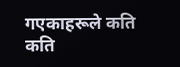गएकाहरूले कति कति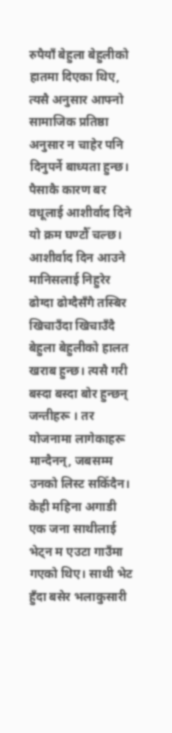रुपैयाँ बेहुला बेहुलीको हातमा दिएका थिए, त्यसै अनुसार आफ्नो सामाजिक प्रतिष्ठा अनुसार न चाहेर पनि दिनुपर्ने बाध्यता हुन्छ।
पैसाकै कारण बर वधूलाई आशीर्वाद दिने यो क्रम घण्टौँ चल्छ। आशीर्वाद दिन आउने मानिसलाई निहुरेर ढोग्दा ढोग्दैसँगै तस्बिर खिचाउँदा खिचाउँदै बेहुला बेहुलीको हालत खराब हुन्छ। त्यसै गरी बस्दा बस्दा बोर हुन्छन् जन्तीहरू । तर योजनामा लागेकाहरू मान्दैनन्, जबसम्म उनको लिस्ट सकिँदैन।
केही महिना अगाडी एक जना साथीलाई भेट्न म एउटा गाउँमा गएको थिए। साथी भेट हुँदा बसेर भलाकुसारी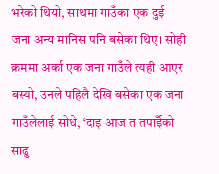भरेको थियो, साथमा गाउँका एक दुई जना अन्य मानिस पनि बसेका थिए। सोही क्रममा अर्का एक जना गाउँले त्यही आएर बस्यो, उनले पहिलै देखि बसेका एक जना गाउँलेलाई सोधे, ‘दाइ आज त तपाईँको साढु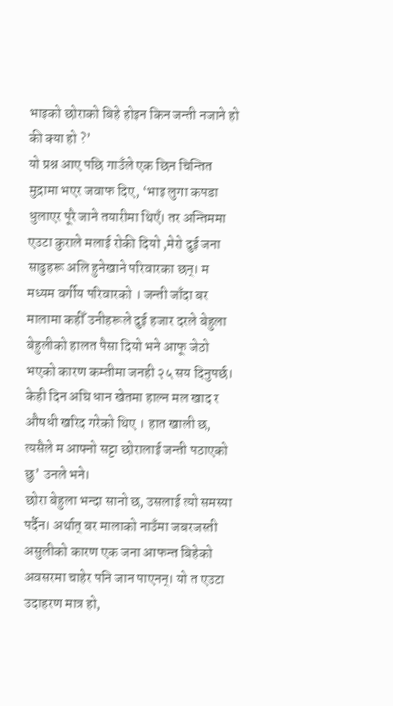भाइको छोराको बिहे होइन किन जन्ती नजाने हो की क्या हो ?’
यो प्रश्न आए पछि गाउँले एक छिन चिन्तित मुद्रामा भएर जवाफ दिए, ‘भाइ लुगा कपडा धुलाएर पूरै जाने तयारीमा थिएँ। तर अन्तिममा एउटा कुराले मलाई रोकी दियो ,मेरो दुई जना साढुहरू अलि हुनेखाने परिवारका छन्। म मध्यम वर्गीय परिवारको । जन्ती जाँदा बर मालामा कहीँ उनीहरूले दुई हजार दरले बेहुला बेहुलीको हालत पैसा दियो भने आफू जेठो भएको कारण कम्तीमा जनही २५ सय दिनुपर्छ। केही दिन अघि धान खेतमा हाल्न मल खाद र औषधी खरिद गरेको थिए । हात खाली छ, त्यसैले म आफ्नो सट्टा छोरालाई जन्ती पठाएको छु’ उनले भने।
छोरा बेहुला भन्दा सानो छ, उसलाई त्यो समस्या पर्दैन। अर्थात् बर मालाको नाउँमा जबरजस्ती असुलीको कारण एक जना आफन्त बिहेको अवसरमा चाहेर पनि जान पाएनन्। यो त एउटा उदाहरण मात्र हो,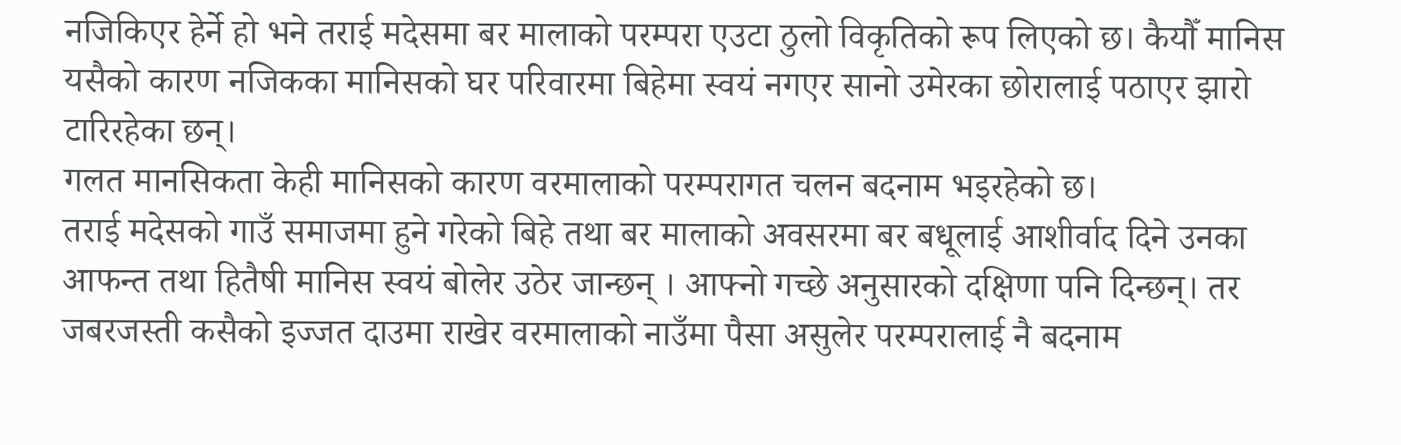नजिकिएर हेर्ने हो भने तराई मदेसमा बर मालाको परम्परा एउटा ठुलो विकृतिको रूप लिएको छ। कैयौँ मानिस यसैको कारण नजिकका मानिसको घर परिवारमा बिहेमा स्वयं नगएर सानो उमेरका छोरालाई पठाएर झारो टारिरहेका छन्।
गलत मानसिकता केही मानिसको कारण वरमालाको परम्परागत चलन बदनाम भइरहेको छ।
तराई मदेसको गाउँ समाजमा हुने गरेको बिहे तथा बर मालाको अवसरमा बर बधूलाई आशीर्वाद दिने उनका आफन्त तथा हितैषी मानिस स्वयं बोलेर उठेर जान्छन् । आफ्नो गच्छे अनुसारको दक्षिणा पनि दिन्छन्। तर जबरजस्ती कसैको इज्जत दाउमा राखेर वरमालाको नाउँमा पैसा असुलेर परम्परालाई नै बदनाम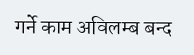गर्ने काम अविलम्ब बन्द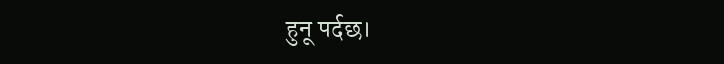हुनू पर्दछ।